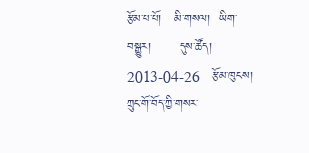རྩོམ་པ་པོ།   མི་གསལ།  ཡིག་བསྒྱུར།       དུས་ཚོད།   2013-04-26   རྩོམ་ཁུངས།    ཀྲུང་གོ་བོད་ཀྱི་གསར་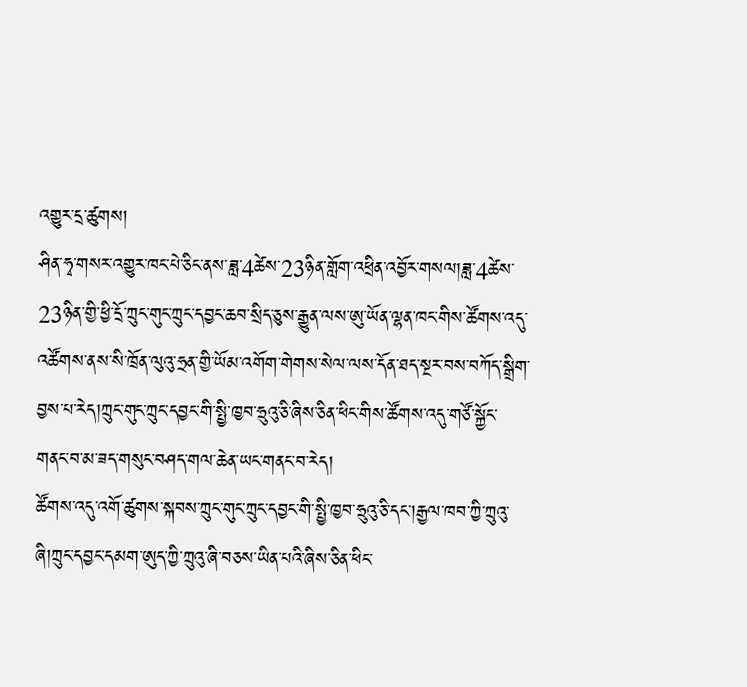འགྱུར་དྲ་ཚུགས།
ཤིན་ཧྭ་གསར་འགྱུར་ཁང་པེ་ཅིང་ནས་ཟླ་4ཚེས་23ཉིན་གློག་འཕྲིན་འབྱོར་གསལ།ཟླ་4ཚེས་23ཉིན་གྱི་ཕྱི་དྲོ་ཀྲུང་གུང་ཀྲུང་དབྱང་ཆབ་སྲིད་ཅུས་རྒྱུན་ལས་ཨུ་ཡོན་ལྷན་ཁང་གིས་ཚོགས་འདུ་འཚོགས་ནས་སི་ཁྲོན་ལུའུ་ཧྲན་གྱི་ཡོམ་འགོག་གེགས་སེལ་ལས་དོན་ཐད་སྔར་བས་བཀོད་སྒྲིག་བྱས་པ་རེད།ཀྲུང་གུང་ཀྲུང་དབྱང་གི་སྤྱི་ཁྱབ་ཧྲུའུ་ཅི་ཞིས་ཅིན་ཕིང་གིས་ཚོགས་འདུ་གཙོ་སྐྱོང་གནང་བ་མ་ཟད་གསུང་བཤད་གལ་ཆེན་ཡང་གནང་བ་རེད།
ཚོགས་འདུ་འགོ་ཚུགས་སྐབས་ཀྲུང་གུང་ཀྲུང་དབྱང་གི་སྤྱི་ཁྱབ་ཧྲུའུ་ཅི་དང་།རྒྱལ་ཁབ་ཀྱི་ཀྲུའུ་ཞི།ཀྲུང་དབྱང་དམག་ཨུད་ཀྱི་ཀྲུའུ་ཞི་བཅས་ཡིན་པའི་ཞིས་ཅིན་ཕིང་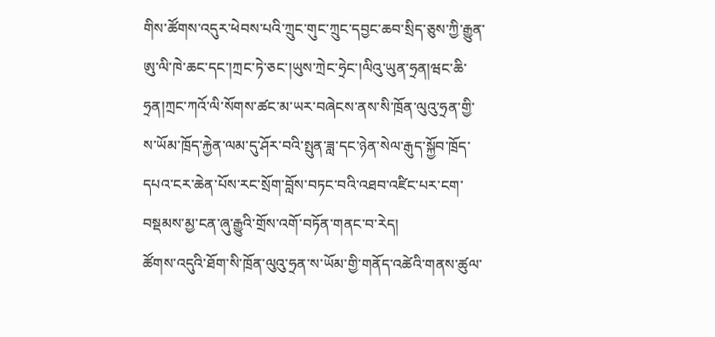གིས་ཚོགས་འདུར་ཕེབས་པའི་ཀྲུང་གུང་ཀྲུང་དབྱང་ཆབ་སྲིད་ཅུས་ཀྱི་རྒྱུན་ཨུ་ལི་ཁེ་ཆང་དང་།ཀྲང་ཏེ་ཅང་།ཡུས་ཀྲེང་ཧྲེང་།ལིའུ་ཡུན་ཧྲན།ཝང་ཆི་ཧྲན།ཀྲང་ཀའོ་ལི་སོགས་ཚང་མ་ཡར་བཞེངས་ནས་སི་ཁྲོན་ལུའུ་ཧྲན་གྱི་ས་ཡོམ་ཁྲོད་རྐྱེན་ལམ་དུ་ཤོར་བའི་སྤུན་ཟླ་དང་ཉེན་སེལ་རྒུད་སྐྱོབ་ཁྲོད་དཔའ་ངར་ཆེན་པོས་རང་སྲོག་བློས་བཏང་བའི་འཐབ་འཛིང་པར་ངག་བསྡམས་མྱ་ངན་ཞུ་རྒྱུའི་གྲོས་འགོ་བཏོན་གནང་བ་རེད།
ཚོགས་འདུའི་ཐོག་སི་ཁྲོན་ལུའུ་ཧྲན་ས་ཡོམ་གྱི་གནོད་འཚེའི་གནས་ཚུལ་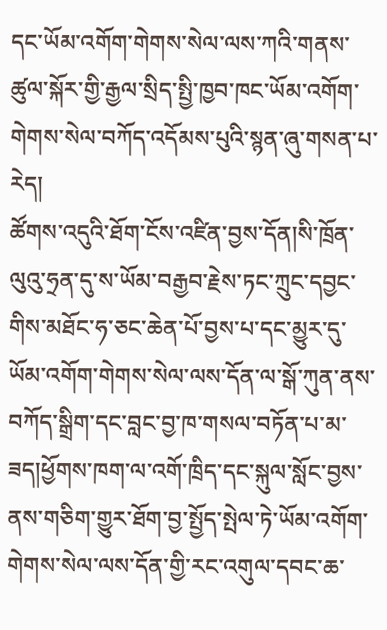དང་ཡོམ་འགོག་གེགས་སེལ་ལས་ཀའི་གནས་ཚུལ་སྐོར་གྱི་རྒྱལ་སྲིད་སྤྱི་ཁྱབ་ཁང་ཡོམ་འགོག་གེགས་སེལ་བཀོད་འདོམས་པུའི་སྙན་ཞུ་གསན་པ་རེད།
ཚོགས་འདུའི་ཐོག་ངོས་འཛིན་བྱས་དོན།སི་ཁྲོན་ལུའུ་ཧྲན་དུ་ས་ཡོམ་བརྒྱབ་རྗེས་ཏང་ཀྲུང་དབྱང་གིས་མཐོང་ཧ་ཅང་ཆེན་པོ་བྱས་པ་དང་མྱུར་དུ་ཡོམ་འགོག་གེགས་སེལ་ལས་དོན་ལ་སྒོ་ཀུན་ནས་བཀོད་སྒྲིག་དང་བླང་བྱ་ཁ་གསལ་བཏོན་པ་མ་ཟད།ཕྱོགས་ཁག་ལ་འགོ་ཁྲིད་དང་སྐུལ་སློང་བྱས་ནས་གཅིག་གྱུར་ཐོག་བྱ་སྤྱོད་སྤེལ་ཏེ་ཡོམ་འགོག་གེགས་སེལ་ལས་དོན་གྱི་རང་འགུལ་དབང་ཆ་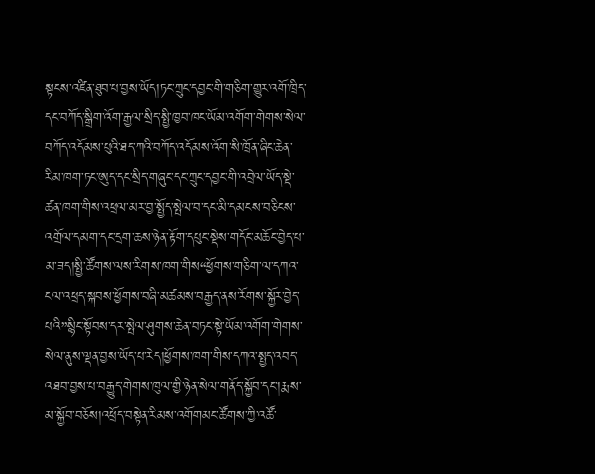སྟངས་འཛིན་ཐུབ་པ་བྱས་ཡོད།ཏང་ཀྲུང་དབྱང་གི་གཅིག་གྱུར་འགོ་ཁྲིད་དང་བཀོད་སྒྲིག་འོག་རྒྱལ་སྲིད་སྤྱི་ཁྱབ་ཁང་ཡོམ་འགོག་གེགས་སེལ་བཀོད་འདོམས་པུའི་ཐད་ཀའི་བཀོད་འདོམས་འོག་སི་ཁྲོན་ཞིང་ཆེན་རིམ་ཁག་ཏང་ཨུད་དང་སྲིད་གཞུང་དང་ཀྲུང་དབྱང་གི་འབྲེལ་ཡོད་སྡེ་ཚན་ཁག་གིས་འཕྲལ་མར་བྱ་སྤྱོད་སྤེལ་བ་དང་མི་དམངས་བཅིངས་འགྲོལ་དམག་དང་དྲག་ཆས་ཉེན་རྟོག་དཔུང་སྡེས་གདོང་མཆོང་བྱེད་པ་མ་ཟད།སྤྱི་ཚོགས་ལས་རིགས་ཁག་གིས“ཕྱོགས་གཅིག་ལ་དཀའ་ངལ་འཕྲད་སྐབས་ཕྱོགས་བཞི་མཚམས་བརྒྱད་ནས་རོགས་སྐྱོར་བྱེད་པའི”སྙིང་སྟོབས་དར་སྤེལ་ཤུགས་ཆེན་བཏང་སྟེ་ཡོམ་འགོག་གེགས་སེལ་ནུས་ལྡན་བྱས་ཡོད་པ་རེད།ཕྱོགས་ཁག་གིས་དཀའ་སྤྱད་འབད་འཐབ་བྱས་པ་བརྒྱུད་གེགས་ཁུལ་གྱི་ཉེན་སེལ་གནོད་སྐྱོབ་དང་།རྨས་མ་སྐྱོབ་བཅོས།འཕྲོད་བསྟེན་རིམས་འགོགམང་ཚོགས་ཀྱི་འཚོ་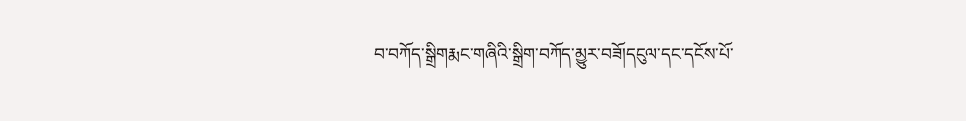བ་བཀོད་སྒྲིགརྨང་གཞིའི་སྒྲིག་བཀོད་མྱུར་བཟོ།དངུལ་དང་དངོས་པོ་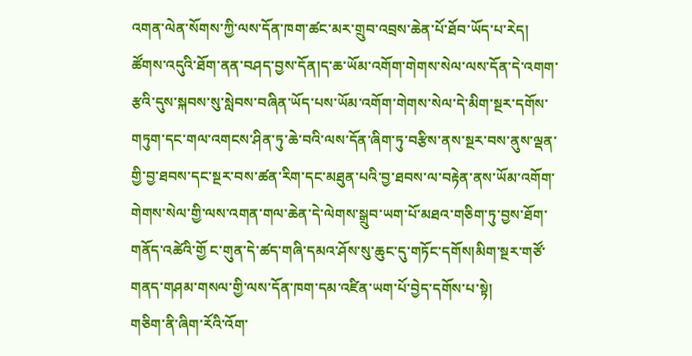འགན་ལེན་སོགས་ཀྱི་ལས་དོན་ཁག་ཚང་མར་གྲུབ་འབྲས་ཆེན་པོ་ཐོབ་ཡོད་པ་རེད།
ཚོགས་འདུའི་ཐོག་ནན་བཤད་བྱས་དོན།ད་ཆ་ཡོམ་འགོག་གེགས་སེལ་ལས་དོན་དེ་འགག་རྩའི་དུས་སྐབས་སུ་སླེབས་བཞིན་ཡོད་པས་ཡོམ་འགོག་གེགས་སེལ་དེ་མིག་སྔར་དགོས་གཏུག་དང་གལ་འགངས་ཤིན་ཏུ་ཆེ་བའི་ལས་དོན་ཞིག་ཏུ་བརྩིས་ནས་སྔར་བས་ནུས་ལྡན་གྱི་བྱ་ཐབས་དང་སྔར་བས་ཚན་རིག་དང་མཐུན་པའི་བྱ་ཐབས་ལ་བརྟེན་ནས་ཡོམ་འགོག་གེགས་སེལ་གྱི་ལས་འགན་གལ་ཆེན་དེ་ལེགས་སྒྲུབ་ཡག་པོ་མཐའ་གཅིག་ཏུ་བྱས་ཐོག་གནོད་འཚེའི་གྱོ ང་གུན་དེ་ཚད་གཞི་དམའ་ཤོས་སུ་ཆུང་དུ་གཏོང་དགོས།མིག་སྔར་གཙོ་གནད་གཤམ་གསལ་གྱི་ལས་དོན་ཁག་དམ་འཛིན་ཡག་པོ་བྱེད་དགོས་པ་སྟེ།
གཅིག་ནི་ཞིག་རོའི་འོག་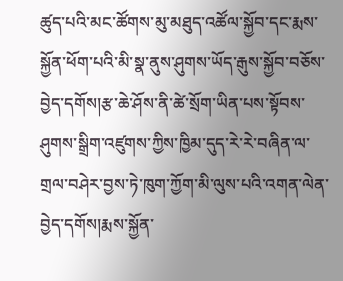ཚུད་པའི་མང་ཚོགས་མུ་མཐུད་འཚོལ་སྐྱོབ་དང་རྨས་སྐྱོན་ཕོག་པའི་མི་སྣ་ནུས་ཤུགས་ཡོད་རྒུས་སྐྱོབ་བཅོས་བྱེད་དགོས།རྩ་ཆེ་ཤོས་ནི་ཚེ་སྲོག་ཡིན་པས་སྟོབས་ཤུགས་སྒྲིག་འཛུགས་ཀྱིས་ཁྱིམ་དུད་རེ་རེ་བཞིན་ལ་གྲལ་བཤེར་བྱས་ཏེ་ཁུག་ཀྱོག་མི་ལུས་པའི་འགན་ལེན་བྱེད་དགོས།རྨས་སྐྱོན་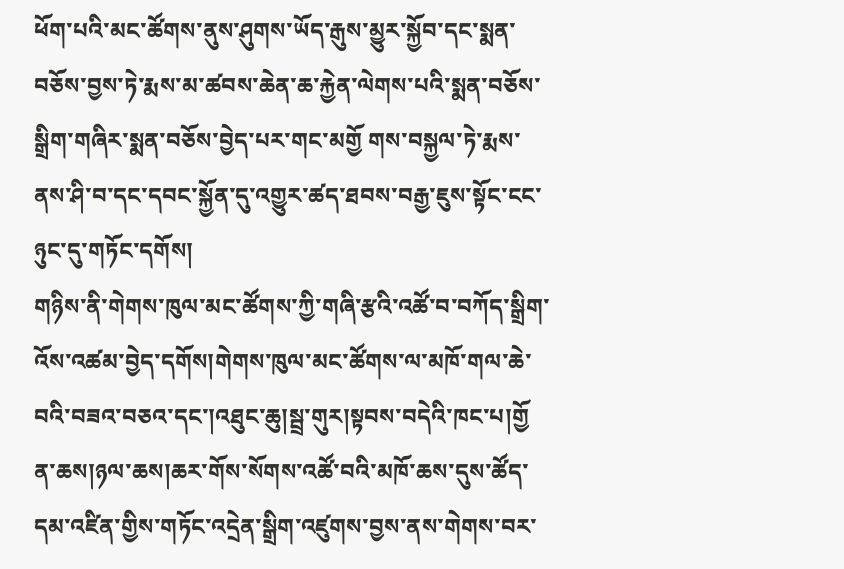ཕོག་པའི་མང་ཚོགས་ནུས་ཤུགས་ཡོད་རྒུས་མྱུར་སྐྱོབ་དང་སྨན་བཅོས་བྱས་ཏེ་རྨས་མ་ཚབས་ཆེན་ཆ་རྐྱེན་ལེགས་པའི་སྨན་བཅོས་སྒྲིག་གཞིར་སྨན་བཅོས་བྱེད་པར་གང་མགྱོ གས་བསྐྱལ་ཏེ་རྨས་ནས་ཤི་བ་དང་དབང་སྐྱོན་དུ་འགྱུར་ཚད་ཐབས་བརྒྱ་ཇུས་སྟོང་ངང་ཉུང་དུ་གཏོང་དགོས།
གཉིས་ནི་གེགས་ཁུལ་མང་ཚོགས་ཀྱི་གཞི་རྩའི་འཚོ་བ་བཀོད་སྒྲིག་འོས་འཚམ་བྱེད་དགོས།གེགས་ཁུལ་མང་ཚོགས་ལ་མཁོ་གལ་ཆེ་བའི་བཟའ་བཅའ་དང་།འཐུང་ཆུ།སྦྲ་གུར།སྟབས་བདེའི་ཁང་པ།གྱོ ན་ཆས།ཉལ་ཆས།ཆར་གོས་སོགས་འཚོ་བའི་མཁོ་ཆས་དུས་ཚོད་དམ་འཛིན་གྱིས་གཏོང་འདྲེན་སྒྲིག་འཛུགས་བྱས་ནས་གེགས་བར་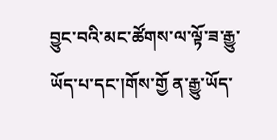བྱུང་བའི་མང་ཚོགས་ལ་ལྟོ་ཟ་རྒྱུ་ཡོད་པ་དང་།གོས་གྱོ ན་རྒྱུ་ཡོད་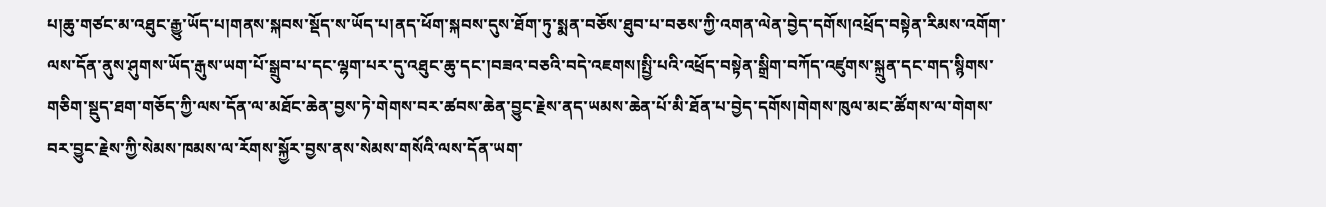པ།ཆུ་གཙང་མ་འཐུང་རྒྱུ་ཡོད་པ།གནས་སྐབས་སྡོད་ས་ཡོད་པ།ནད་ཕོག་སྐབས་དུས་ཐོག་ཏུ་སྨན་བཅོས་ཐུབ་པ་བཅས་ཀྱི་འགན་ལེན་བྱེད་དགོས།འཕྲོད་བསྟེན་རིམས་འགོག་ལས་དོན་ནུས་ཤུགས་ཡོད་རྒུས་ཡག་པོ་སྒྲུབ་པ་དང་ལྷག་པར་དུ་འཐུང་ཆུ་དང་།བཟའ་བཅའི་བདེ་འཇགས།སྤྱི་པའི་འཕྲོད་བསྟེན་སྒྲིག་བཀོད་འཛུགས་སྐྲུན་དང་གད་སྙིགས་གཅིག་སྡུད་ཐག་གཅོད་ཀྱི་ལས་དོན་ལ་མཐོང་ཆེན་བྱས་ཏེ་གེགས་བར་ཚབས་ཆེན་བྱུང་རྗེས་ནད་ཡམས་ཆེན་པོ་མི་ཐོན་པ་བྱེད་དགོས།གེགས་ཁུལ་མང་ཚོགས་ལ་གེགས་བར་བྱུང་རྗེས་ཀྱི་སེམས་ཁམས་ལ་རོགས་སྐྱོར་བྱས་ནས་སེམས་གསོའི་ལས་དོན་ཡག་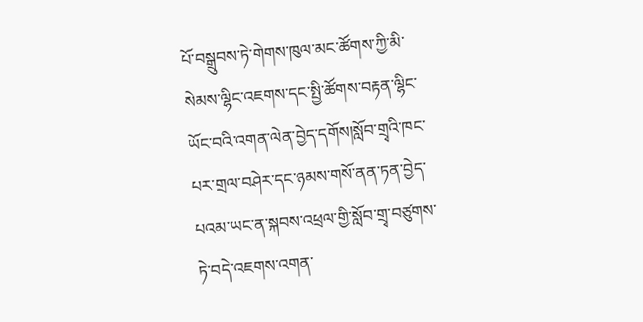པོ་བསྒྲུབས་ཏེ་གེགས་ཁུལ་མང་ཚོགས་ཀྱི་མི་སེམས་ལྷིང་འཇགས་དང་སྤྱི་ཚོགས་བརྟན་ལྷིང་ཡོང་བའི་འགན་ལེན་བྱེད་དགོས།སློབ་གྲྭའི་ཁང་པར་གྲལ་བཤེར་དང་ཉམས་གསོ་ནན་ཏན་བྱེད་པའམ་ཡང་ན་སྐབས་འཕྲལ་གྱི་སློབ་གྲྭ་བཙུགས་ཏེ་བདེ་འཇགས་འགན་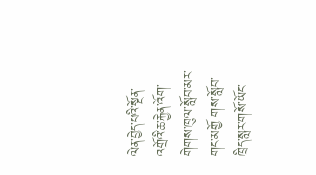ལེན་བྱེད་པའི་སྔོན་འགྲོའི་ཆ་རྐྱེན་འོག་གེགས་ཁུལ་སློབ་མར་གང་མགྱོ གས་སློབ་ཁྲིད་སླར་གསོ་ཡོང་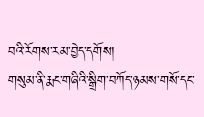བའི་རོགས་རམ་བྱེད་དགོས།
གསུམ་ནི་རྨང་གཞིའི་སྒྲིག་བཀོད་ཉམས་གསོ་དང་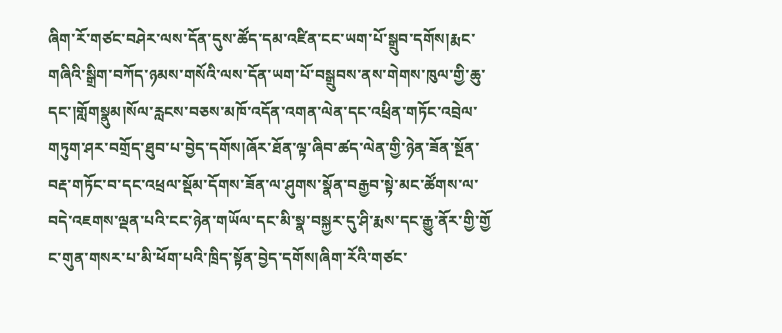ཞིག་རོ་གཙང་བཤེར་ལས་དོན་དུས་ཚོད་དམ་འཛིན་ངང་ཡག་པོ་སྒྲུབ་དགོས།རྨང་གཞིའི་སྒྲིག་བཀོད་ཉམས་གསོའི་ལས་དོན་ཡག་པོ་བསྒྲུབས་ནས་གེགས་ཁུལ་གྱི་ཆུ་དང་།གློགསྣུམ།སོལ་རླངས་བཅས་མཁོ་འདོན་འགན་ལེན་དང་འཕྲིན་གཏོང་འབྲེལ་གཏུག་ཤར་བགྲོད་ཐུབ་པ་བྱེད་དགོས།ཞོར་ཐོན་ལྟ་ཞིབ་ཚད་ལེན་གྱི་ཉེན་ཟོན་སྔོན་བརྡ་གཏོང་བ་དང་འཕྲལ་སྡོམ་དོགས་ཟོན་ལ་ཤུགས་སྣོན་བརྒྱབ་སྟེ་མང་ཚོགས་ལ་བདེ་འཇགས་ལྡན་པའི་ངང་ཉེན་གཡོལ་དང་མི་སྣ་བསྐྱར་དུ་ཤི་རྨས་དང་རྒྱུ་ནོར་གྱི་གྱོ ང་གུན་གསར་པ་མི་ཕོག་པའི་ཁྲིད་སྟོན་བྱེད་དགོས།ཞིག་རོའི་གཙང་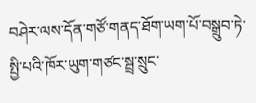བཤེར་ལས་དོན་གཙོ་གནད་ཐོག་ཡག་པོ་བསྒྲུབ་ཏེ་སྤྱི་པའི་ཁོར་ཡུག་གཙང་སྦྲ་སྲུང་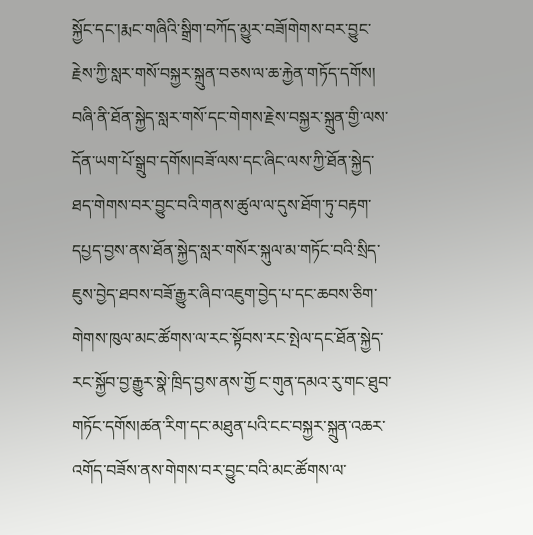སྐྱོང་དང་།རྨང་གཞིའི་སྒྲིག་བཀོད་མྱུར་བཟོ།གེགས་བར་བྱུང་རྗེས་ཀྱི་སླར་གསོ་བསྐྱར་སྐྲུན་བཅས་ལ་ཆ་རྐྱེན་གཏོད་དགོས།
བཞི་ནི་ཐོན་སྐྱེད་སླར་གསོ་དང་གེགས་རྗེས་བསྐྱར་སྐྲུན་གྱི་ལས་དོན་ཡག་པོ་སྒྲུབ་དགོས།བཟོ་ལས་དང་ཞིང་ལས་ཀྱི་ཐོན་སྐྱེད་ཐད་གེགས་བར་བྱུང་བའི་གནས་ཚུལ་ལ་དུས་ཐོག་ཏུ་བརྟག་དཔྱད་བྱས་ནས་ཐོན་སྐྱེད་སླར་གསོར་སྐུལ་མ་གཏོང་བའི་སྲིད་ཇུས་བྱེད་ཐབས་བཟོ་རྒྱུར་ཞིབ་འཇུག་བྱེད་པ་དང་ཆབས་ཅིག་གེགས་ཁུལ་མང་ཚོགས་ལ་རང་སྟོབས་རང་སྤེལ་དང་ཐོན་སྐྱེད་རང་སྐྱོབ་བྱ་རྒྱུར་སྣེ་ཁྲིད་བྱས་ནས་གྱོ ང་གུན་དམའ་རུ་གང་ཐུབ་གཏོང་དགོས།ཚན་རིག་དང་མཐུན་པའི་ངང་བསྐྱར་སྐྲུན་འཆར་འགོད་བཟོས་ནས་གེགས་བར་བྱུང་བའི་མང་ཚོགས་ལ་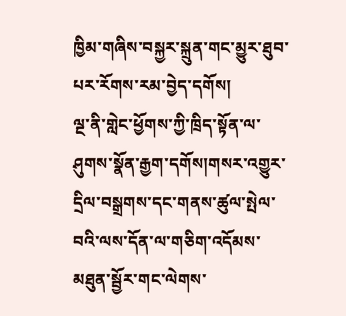ཁྱིམ་གཞིས་བསྐྱར་སྐྲུན་གང་མྱུར་ཐུབ་པར་རོགས་རམ་བྱེད་དགོས།
ལྔ་ནི་གླེང་ཕྱོགས་ཀྱི་ཁྲིད་སྟོན་ལ་ཤུགས་སྣོན་རྒྱག་དགོས།གསར་འགྱུར་དྲིལ་བསྒྲགས་དང་གནས་ཚུལ་སྤེལ་བའི་ལས་དོན་ལ་གཅིག་འདོམས་མཐུན་སྦྱོར་གང་ལེགས་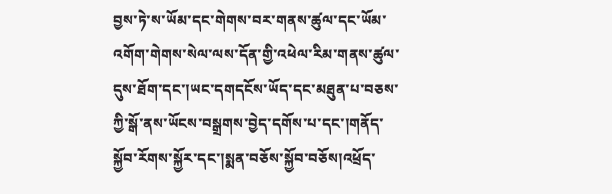བྱས་ཏེ་ས་ཡོམ་དང་གེགས་བར་གནས་ཚུལ་དང་ཡོམ་འགོག་གེགས་སེལ་ལས་དོན་གྱི་འཕེལ་རིམ་གནས་ཚུལ་དུས་ཐོག་དང་།ཡང་དགདངོས་ཡོད་དང་མཐུན་པ་བཅས་ཀྱི་སྒོ་ནས་ཡོངས་བསྒྲགས་བྱེད་དགོས་པ་དང་།གནོད་སྐྱོབ་རོགས་སྐྱོར་དང་།སྨན་བཅོས་སྐྱོབ་བཅོས།འཕྲོད་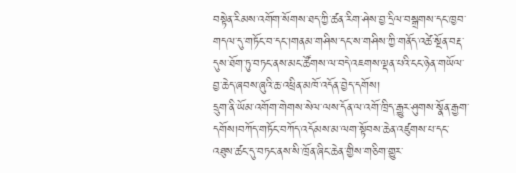བསྟེན་རིམས་འགོག་སོགས་ཐད་ཀྱི་ཚན་རིག་ཤེས་བྱ་དྲིལ་བསྒྲགས་དང་ཁྱབ་གདལ་དུ་གཏོང་བ་དང་།གནམ་གཤིས་དང་ས་གཤིས་ཀྱི་གནོད་འཚེ་སྔོན་བརྡ་དུས་ཐོག་ཏུ་བཏང་ནས་མང་ཚོགས་ལ་བདེ་འཇགས་ལྡན་པའི་ངང་ཉེན་གཡོལ་བྱ་ཆེད་ཞབས་ཞུའི་ཆ་འཕྲིན་མཁོ་འདོན་བྱེད་དགོས།
དྲུག་ནི་ཡོམ་འགོག་གེགས་སེལ་ལས་དོན་ལ་འགོ་ཁྲིད་རྒྱུར་ཤུགས་སྣོན་རྒྱག་དགོས།བཀོད་གཏོང་བཀོད་འདོམས་མ་ལག་སྟོབས་ཆེན་འཛུགས་པ་དང་འཐུས་ཚང་དུ་བཏང་ནས་སི་ཁྲོན་ཞིང་ཆེན་གྱིས་གཅིག་གྱུར་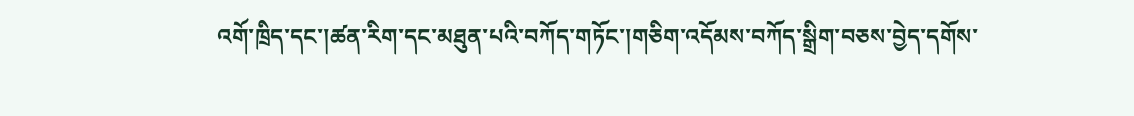འགོ་ཁྲིད་དང་།ཚན་རིག་དང་མཐུན་པའི་བཀོད་གཏོང་།གཅིག་འདོམས་བཀོད་སྒྲིག་བཅས་བྱེད་དགོས་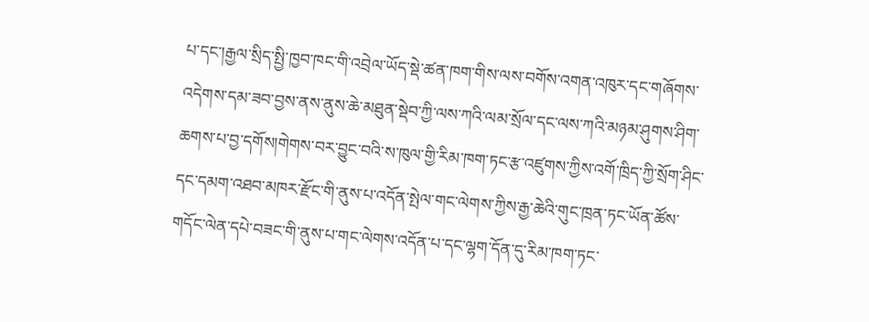པ་དང་།རྒྱལ་སྲིད་སྤྱི་ཁྱབ་ཁང་གི་འབྲེལ་ཡོད་སྡེ་ཚན་ཁག་གིས་ལས་བགོས་འགན་འཁུར་དང་གཞོགས་འདེགས་དམ་ཟབ་བྱས་ནས་ནུས་ཆེ་མཐུན་སྡེབ་ཀྱི་ལས་ཀའི་ལམ་སྲོལ་དང་ལས་ཀའི་མཉམ་ཤུགས་ཤིག་ཆགས་པ་བྱ་དགོས།གེགས་བར་བྱུང་བའི་ས་ཁུལ་གྱི་རིམ་ཁག་ཏང་རྩ་འཛུགས་ཀྱིས་འགོ་ཁྲིད་ཀྱི་སྲོག་ཤིང་དང་དམག་འཐབ་མཁར་རྫོང་གི་ནུས་པ་འདོན་སྤེལ་གང་ལེགས་ཀྱིས་རྒྱ་ཆེའི་གུང་ཁྲན་ཏང་ཡོན་ཚོས་གདོང་ལེན་དཔེ་བཟང་གི་ནུས་པ་གང་ལེགས་འདོན་པ་དང་ལྷག་དོན་དུ་རིམ་ཁག་ཏང་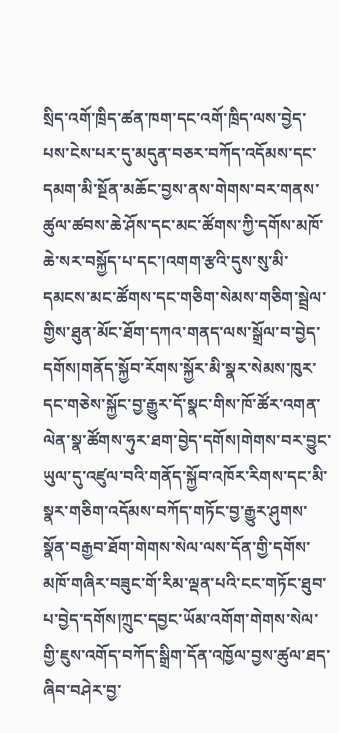སྲིད་འགོ་ཁྲིད་ཚན་ཁག་དང་འགོ་ཁྲིད་ལས་བྱེད་པས་ངེས་པར་དུ་མདུན་བཅར་བཀོད་འདོམས་དང་དམག་མི་སྔོན་མཆོང་བྱས་ནས་གེགས་བར་གནས་ཚུལ་ཚབས་ཆེ་ཤོས་དང་མང་ཚོགས་ཀྱི་དགོས་མཁོ་ཆེ་སར་བསྐྱོད་པ་དང་།འགག་རྩའི་དུས་སུ་མི་དམངས་མང་ཚོགས་དང་གཅིག་སེམས་གཅིག་སྦྲེལ་གྱིས་ཐུན་མོང་ཐོག་དཀའ་གནད་ལས་སྒྲོལ་བ་བྱེད་དགོས།གནོད་སྐྱོབ་རོགས་སྐྱོར་མི་སྣར་སེམས་ཁུར་དང་གཅེས་སྐྱོང་བྱ་རྒྱུར་དོ་སྣང་གིས་ཁོ་ཚོར་འགན་ལེན་སྣ་ཚོགས་ཧུར་ཐག་བྱེད་དགོས།གེགས་བར་བྱུང་ཡུལ་དུ་འཛུལ་བའི་གནོད་སྐྱོབ་འཁོར་རིགས་དང་མི་སྣར་གཅིག་འདོམས་བཀོད་གཏོང་བྱ་རྒྱུར་ཤུགས་སྣོན་བརྒྱབ་ཐོག་གེགས་སེལ་ལས་དོན་གྱི་དགོས་མཁོ་གཞིར་བཟུང་གོ་རིམ་ལྡན་པའི་ངང་གཏོང་ཐུབ་པ་བྱེད་དགོས།ཀྲུང་དབྱང་ཡོམ་འགོག་གེགས་སེལ་གྱི་ཇུས་འགོད་བཀོད་སྒྲིག་དོན་འཁྱོལ་བྱས་ཚུལ་ཐད་ཞིབ་བཤེར་བྱ་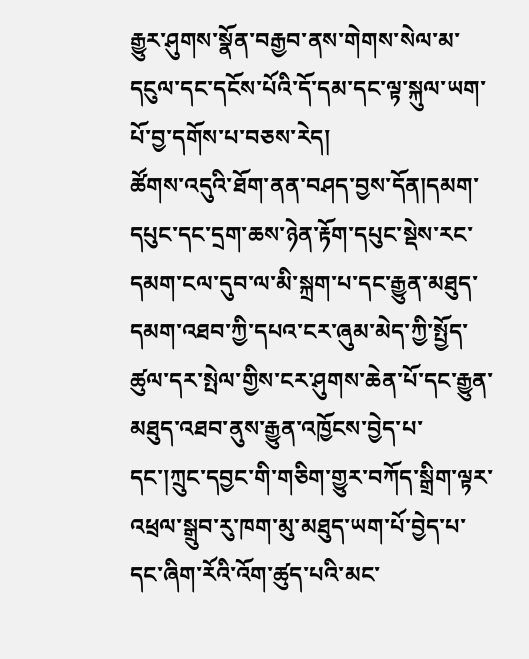རྒྱུར་ཤུགས་སྣོན་བརྒྱབ་ནས་གེགས་སེལ་མ་དངུལ་དང་དངོས་པོའི་དོ་དམ་དང་ལྟ་སྐུལ་ཡག་པོ་བྱ་དགོས་པ་བཅས་རེད།
ཚོགས་འདུའི་ཐོག་ནན་བཤད་བྱས་དོན།དམག་དཔུང་དང་དྲག་ཆས་ཉེན་རྟོག་དཔུང་སྡེས་རང་དམག་ངལ་དུབ་ལ་མི་སྐྲག་པ་དང་རྒྱུན་མཐུད་དམག་འཐབ་ཀྱི་དཔའ་ངར་ཞུམ་མེད་ཀྱི་སྤྱོད་ཚུལ་དར་སྤེལ་གྱིས་ངར་ཤུགས་ཆེན་པོ་དང་རྒྱུན་མཐུད་འཐབ་ནུས་རྒྱུན་འཁྱོངས་བྱེད་པ་དང་།ཀྲུང་དབྱང་གི་གཅིག་གྱུར་བཀོད་སྒྲིག་ལྟར་འཕྲལ་སྒྲུབ་རུ་ཁག་མུ་མཐུད་ཡག་པོ་བྱེད་པ་དང་ཞིག་རོའི་འོག་ཚུད་པའི་མང་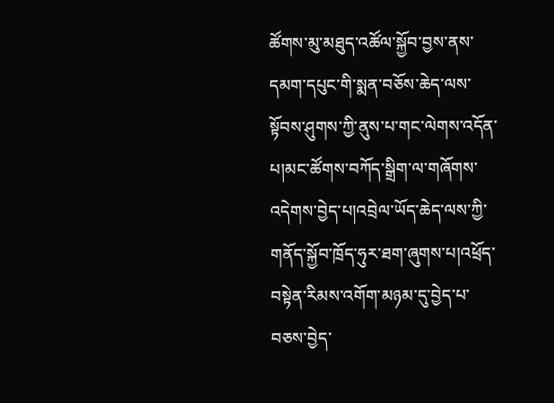ཚོགས་མུ་མཐུད་འཚོལ་སྐྱོབ་བྱས་ནས་དམག་དཔུང་གི་སྨན་བཅོས་ཆེད་ལས་སྟོབས་ཤུགས་ཀྱི་ནུས་པ་གང་ལེགས་འདོན་པ།མང་ཚོགས་བཀོད་སྒྲིག་ལ་གཞོགས་འདེགས་བྱེད་པ།འབྲེལ་ཡོད་ཆེད་ལས་ཀྱི་གནོད་སྐྱོབ་ཁྲོད་ཧུར་ཐག་ཞུགས་པ།འཕྲོད་བསྟེན་རིམས་འགོག་མཉམ་དུ་བྱེད་པ་བཅས་བྱེད་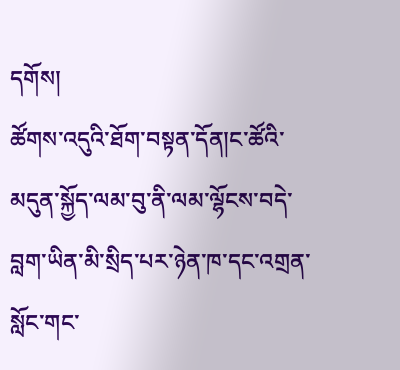དགོས།
ཚོགས་འདུའི་ཐོག་བསྟན་དོན།ང་ཚོའི་མདུན་སྐྱོད་ལམ་བུ་ནི་ལམ་ལྷོངས་བདེ་བླག་ཡིན་མི་སྲིད་པར་ཉེན་ཁ་དང་འགྲན་སློང་གང་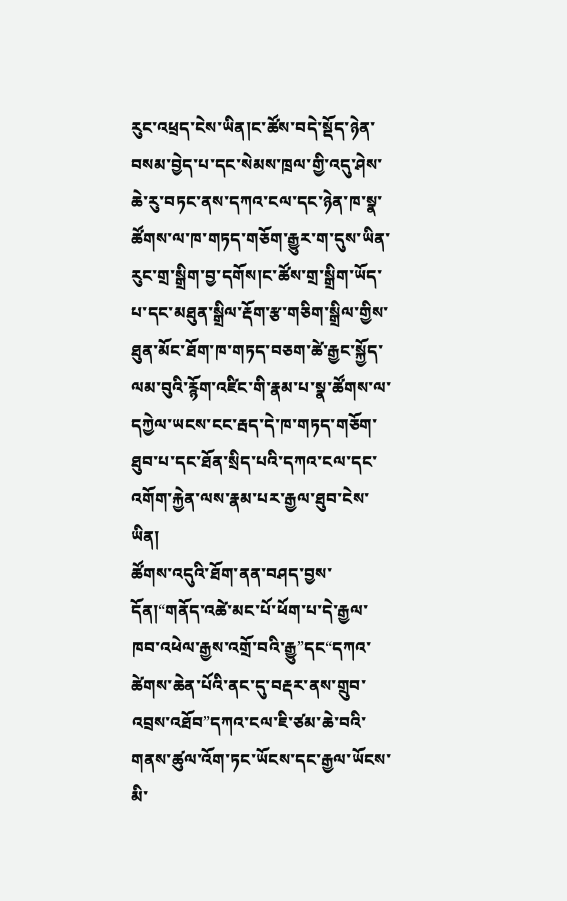རུང་འཕྲད་ངེས་ཡིན།ང་ཚོས་བདེ་སྡོད་ཉེན་བསམ་བྱེད་པ་དང་སེམས་ཁྲལ་གྱི་འདུ་ཤེས་ཆེ་རུ་བཏང་ནས་དཀའ་ངལ་དང་ཉེན་ཁ་སྣ་ཚོགས་ལ་ཁ་གཏད་གཅོག་རྒྱུར་ག་དུས་ཡིན་རུང་གྲ་སྒྲིག་བྱ་དགོས།ང་ཚོས་གྲ་སྒྲིག་ཡོད་པ་དང་མཐུན་སྒྲིལ་རྡོག་རྩ་གཅིག་སྒྲིལ་གྱིས་ཐུན་མོང་ཐོག་ཁ་གཏད་བཅག་ཚེ་རྒྱང་སྐྱོད་ལམ་བུའི་རྙོག་འཛིང་གི་རྣམ་པ་སྣ་ཚོགས་ལ་དཀྱེལ་ཡངས་ངང་རྦད་དེ་ཁ་གཏད་གཅོག་ཐུབ་པ་དང་ཐོན་སྲིད་པའི་དཀའ་ངལ་དང་འགོག་རྐྱེན་ལས་རྣམ་པར་རྒྱལ་ཐུབ་ངེས་ཡིན།
ཚོགས་འདུའི་ཐོག་ནན་བཤད་བྱས་དོན།“གནོད་འཚེ་མང་པོ་ཕོག་པ་དེ་རྒྱལ་ཁབ་འཕེལ་རྒྱས་འགྲོ་བའི་རྒྱུ”དང“དཀའ་ཚེགས་ཆེན་པོའི་ནང་དུ་བརྡར་ནས་གྲུབ་འབྲས་འཐོབ”དཀའ་ངལ་ཇི་ཙམ་ཆེ་བའི་གནས་ཚུལ་འོག་ཏང་ཡོངས་དང་རྒྱལ་ཡོངས་མི་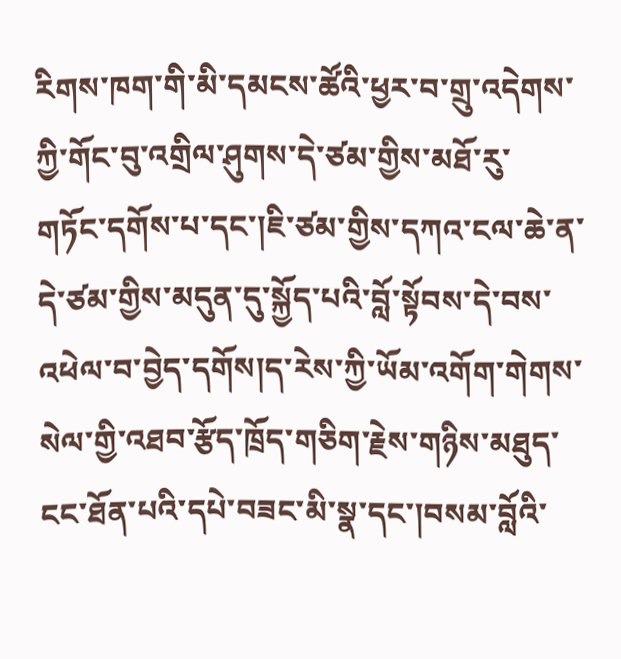རིགས་ཁག་གི་མི་དམངས་ཚོའི་ཕྱར་བ་གྲུ་འདེགས་ཀྱི་གོང་བུ་འགྲིལ་ཤུགས་དེ་ཙམ་གྱིས་མཐོ་རུ་གཏོང་དགོས་པ་དང་།ཇི་ཙམ་གྱིས་དཀའ་ངལ་ཆེ་ན་དེ་ཙམ་གྱིས་མདུན་དུ་སྐྱོད་པའི་བློ་སྟོབས་དེ་བས་འཕེལ་བ་བྱེད་དགོས།ད་རེས་ཀྱི་ཡོམ་འགོག་གེགས་སེལ་གྱི་འཐབ་རྩོད་ཁྲོད་གཅིག་རྗེས་གཉིས་མཐུད་ངང་ཐོན་པའི་དཔེ་བཟང་མི་སྣ་དང་།བསམ་བློའི་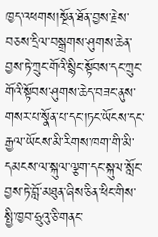ཁྱད་འཕགས།སྔོན་ཐོན་བྱས་རྗེས་བཅས་དྲིལ་བསྒྲགས་ཤུགས་ཆེན་བྱས་ཏེ་ཀྲུང་གོའི་སྙིང་སྟོབས་དང་ཀྲུང་གོའི་སྟོབས་ཤུགས་ཆེད་བཟང་ནུས་གསར་པ་སྣོན་པ་དང་།ཏང་ཡོངས་དང་རྒྱལ་ཡོངས་མི་རིགས་ཁག་གི་མི་དམངས་ལ་སྐུལ་ལྕག་དང་སྐུལ་སློང་བྱས་ཏེ་བློ་མཐུན་ཞིས་ཅིན་ཕིང་གིས་སྤྱི་ཁྱབ་ཧྲུའུ་ཅི་གནང་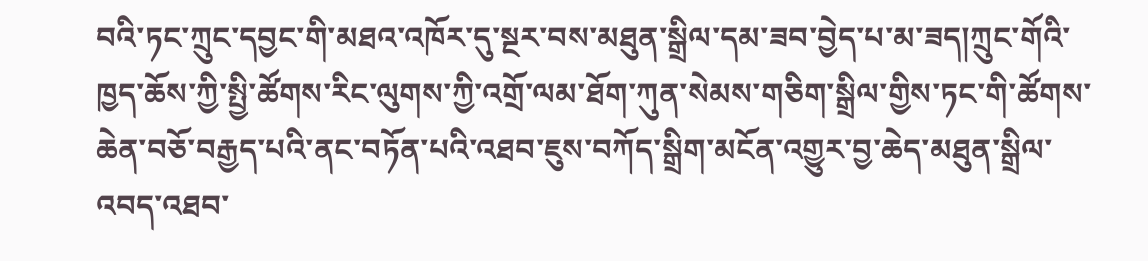བའི་ཏང་ཀྲུང་དབྱང་གི་མཐའ་འཁོར་དུ་སྔར་བས་མཐུན་སྒྲིལ་དམ་ཟབ་བྱེད་པ་མ་ཟད།ཀྲུང་གོའི་ཁྱད་ཆོས་ཀྱི་སྤྱི་ཚོགས་རིང་ལུགས་ཀྱི་འགྲོ་ལམ་ཐོག་ཀུན་སེམས་གཅིག་སྒྲིལ་གྱིས་ཏང་གི་ཚོགས་ཆེན་བཅོ་བརྒྱད་པའི་ནང་བཏོན་པའི་འཐབ་ཇུས་བཀོད་སྒྲིག་མངོན་འགྱུར་བྱ་ཆེད་མཐུན་སྒྲིལ་འབད་འཐབ་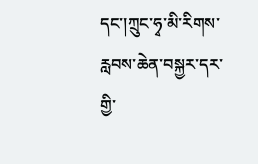དང་།ཀྲུང་ཧྭ་མི་རིགས་རླབས་ཆེན་བསྐྱར་དར་གྱི་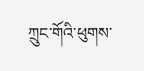ཀྲུང་གོའི་ཕུགས་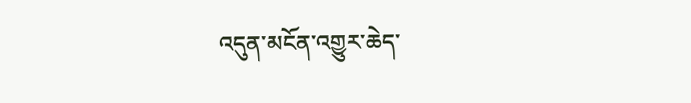འདུན་མངོན་འགྱུར་ཆེད་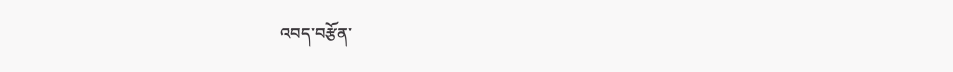འབད་བརྩོན་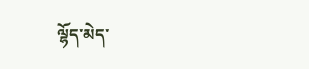ལྷོད་མེད་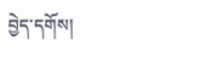བྱེད་དགོས།